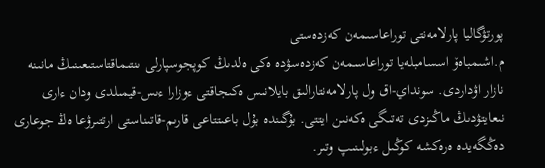پورتۋگاليا پارلامەنتى توراعاسىمەن كەزدەستى
م.اشىمباەۆ اسسامبلەيا توراعاسىمەن كەزدەسۋدە ەكى ەلدىڭ كوپجوسپارلى ىنتىماقتاستىعىنىڭ مانىنە نازار اۋداردى. سونداي-اق ول پارلامەنتارالىق بايلانىس ەكىجاقتى ءوزارا ءىس-قيمىلدى ودان ءارى نىعايتۋدىڭ ماڭىزدى تەتىگى ەكەنىن ايتتى. بۇگىندە بۇل باعىتتاعى قارىم-قاتىناستى ارتتىرۋعا ەڭ جوعارى دەڭگەيدە ەرەكشە كوڭىل ءبولىنىپ وتىر.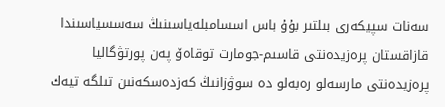سەنات سپيكەرى بىلتىر بۇۇ باس اسسامبلەياسىنىڭ سەسسياسىندا قازاقستان پرەزيدەنتى قاسىم-جومارت توقاەۆ پەن پورتۋگاليا پرەزيدەنتى مارسەلو رەبەلو دە سوۋزانىڭ كەزدەسكەنىن تىلگە تيەك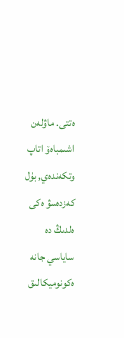ەتتى. ماۋلەن اشىمباەۆ اتاپ وتكەندەي, بۇل كەزدەسۋ ەكى ەلدىڭ دە ساياسي جانە ەكونوميكالىق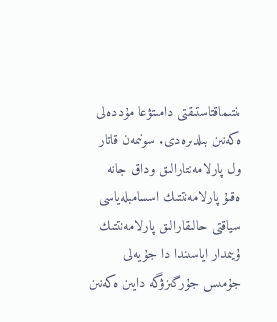ىنتىماقتاستىقتى دامىتۋعا مۇددەلى ەكەنىن بىلدىرەدى. سونىمەن قاتار ول پارلامەنتارالىق وداق جانە ەقىۇ پارلامەنتتىك اسسامبلەياسى سياقتى حالىقارالىق پارلامەنتتىك ۇيىمدار اياسىندا دا جۇيەلى جۇمىس جۇرگىزۋگە دايىن ەكەنىن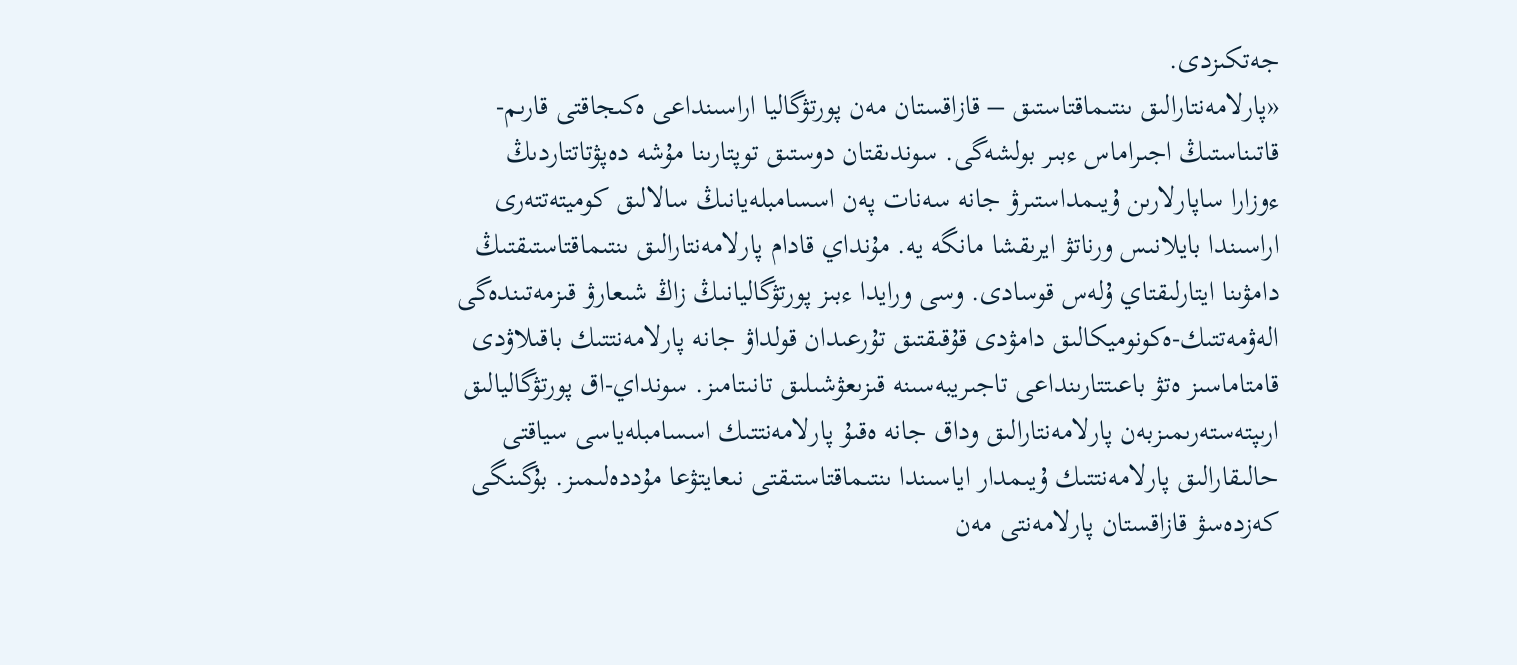جەتكىزدى.
«پارلامەنتارالىق ىنتىماقتاستىق – قازاقستان مەن پورتۋگاليا اراسىنداعى ەكىجاقتى قارىم-قاتىناستىڭ اجىراماس ءبىر بولشەگى. سوندىقتان دوستىق توپتارىنا مۇشە دەپۋتاتتاردىڭ ءوزارا ساپارلارىن ۇيىمداستىرۋ جانە سەنات پەن اسسامبلەيانىڭ سالالىق كوميتەتتەرى اراسىندا بايلانىس ورناتۋ ايرىقشا مانگە يە. مۇنداي قادام پارلامەنتارالىق ىنتىماقتاستىقتىڭ دامۋىنا ايتارلىقتاي ۇلەس قوسادى. وسى ورايدا ءبىز پورتۋگاليانىڭ زاڭ شىعارۋ قىزمەتىندەگى الەۋمەتتىك-ەكونوميكالىق دامۋدى قۇقىقتىق تۇرعىدان قولداۋ جانە پارلامەنتتىك باقىلاۋدى قامتاماسىز ەتۋ باعىتتارىنداعى تاجىريبەسىنە قىزىعۋشىلىق تانىتامىز. سونداي-اق پورتۋگاليالىق ارىپتەستەرىمىزبەن پارلامەنتارالىق وداق جانە ەقىۇ پارلامەنتتىك اسسامبلەياسى سياقتى حالىقارالىق پارلامەنتتىك ۇيىمدار اياسىندا ىنتىماقتاستىقتى نىعايتۋعا مۇددەلىمىز. بۇگىنگى كەزدەسۋ قازاقستان پارلامەنتى مەن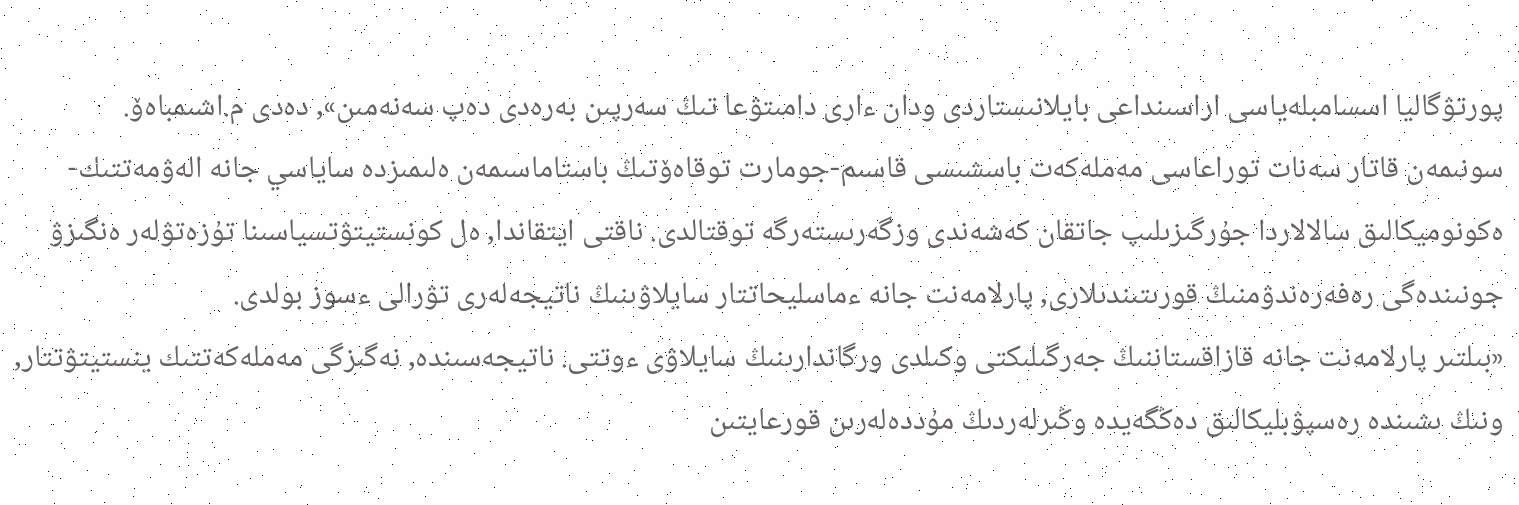پورتۋگاليا اسسامبلەياسى اراسىنداعى بايلانىستاردى ودان ءارى دامىتۋعا تىڭ سەرپىن بەرەدى دەپ سەنەمىن», دەدى م.اشىمباەۆ.
سونىمەن قاتار سەنات توراعاسى مەملەكەت باسشىسى قاسىم-جومارت توقاەۆتىڭ باستاماسىمەن ەلىمىزدە ساياسي جانە الەۋمەتتىك-ەكونوميكالىق سالالاردا جۇرگىزىلىپ جاتقان كەشەندى وزگەرىستەرگە توقتالدى. ناقتى ايتقاندا, ەل كونستيتۋتسياسىنا تۇزەتۋلەر ەنگىزۋ جونىندەگى رەفەرەندۋمنىڭ قورىتىندىلارى, پارلامەنت جانە ءماسليحاتتار سايلاۋىنىڭ ناتيجەلەرى تۋرالى ءسوز بولدى.
«بىلتىر پارلامەنت جانە قازاقستاننىڭ جەرگىلىكتى وكىلدى ورگاندارىنىڭ سايلاۋى ءوتتى. ناتيجەسىندە, نەگىزگى مەملەكەتتىك ينستيتۋتتار, ونىڭ ىشىندە رەسپۋبليكالىق دەڭگەيدە وڭىرلەردىڭ مۇددەلەرىن قورعايتىن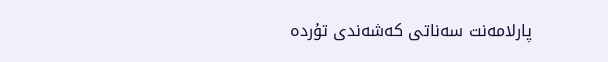پارلامەنت سەناتى كەشەندى تۇردە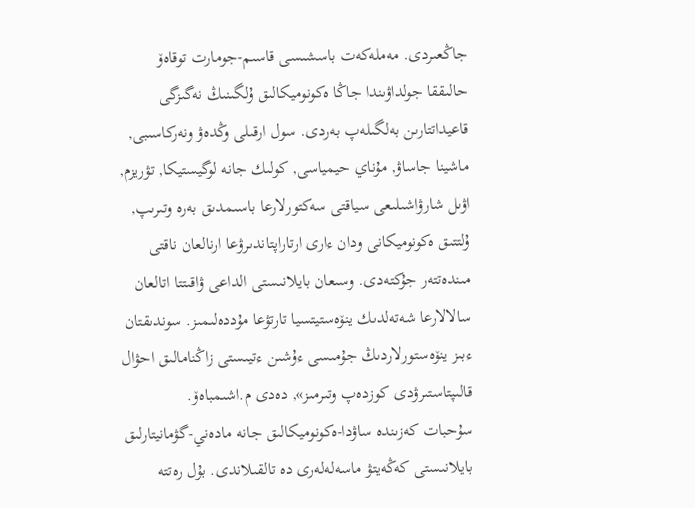جاڭعىردى. مەملەكەت باسشىسى قاسىم-جومارت توقاەۆ حالىققا جولداۋىندا جاڭا ەكونوميكالىق ۇلگىنىڭ نەگىزگى قاعيداتتارىن بەلگىلەپ بەردى. سول ارقىلى وڭدەۋ ونەركاسىبى, ماشينا جاساۋ, مۇناي حيمياسى, كولىك جانە لوگيستيكا, تۋريزم, اۋىل شارۋاشىلىعى سياقتى سەكتورلارعا باسىمدىق بەرە وتىرىپ, ۇلتتىق ەكونوميكانى ودان ءارى ارتاراپتاندىرۋعا ارنالعان ناقتى مىندەتتەر جۇكتەدى. وسىعان بايلانىستى الداعى ۋاقىتتا اتالعان سالالارعا شەتەلدىك ينۆەستيتسيا تارتۋعا مۇددەلىمىز. سوندىقتان ءبىز ينۆەستورلاردىڭ جۇمىسى ءۇشىن ءتيىستى زاڭنامالىق احۋال قالىپتاستىرۋدى كوزدەپ وتىرمىز», دەدى م.اشىمباەۆ.
سۇحبات كەزىندە ساۋدا-ەكونوميكالىق جانە مادەني-گۋمانيتارلىق بايلانىستى كەڭەيتۋ ماسەلەلەرى دە تالقىلاندى. بۇل رەتتە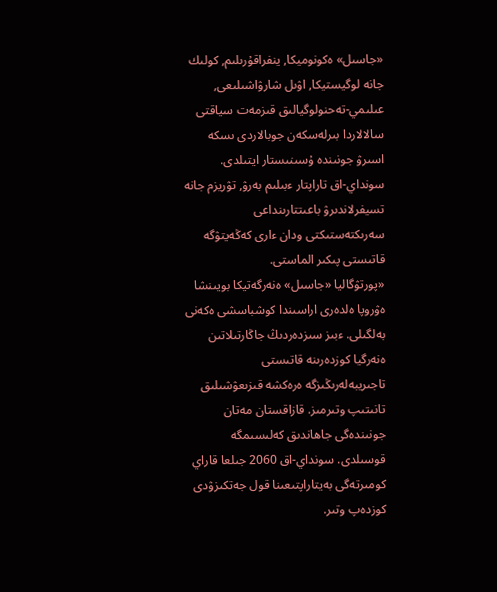«جاسىل» ەكونوميكا, ينفراقۇرىلىم, كولىك جانە لوگيستيكا, اۋىل شارۋاشىلىعى, عىلىمي-تەحنولوگيالىق قىزمەت سياقتى سالالاردا بىرلەسكەن جوبالاردى ىسكە اسىرۋ جونىندە ۇسىنىستار ايتىلدى. سونداي-اق تاراپتار ءبىلىم بەرۋ, تۋريزم جانە تسيفرلاندىرۋ باعىتتارىنداعى سەرىكتەستىكتى ودان ءارى كەڭەيتۋگە قاتىستى پىكىر الماستى.
«پورتۋگاليا «جاسىل» ەنەرگەتيكا بويىنشا ەۋروپا ەلدەرى اراسىندا كوشباسشى ەكەنى بەلگىلى. ءبىز سىزدەردىڭ جاڭارتىلاتىن ەنەرگيا كوزدەرىنە قاتىستى تاجىريبەلەرىڭىزگە ەرەكشە قىزىعۋشىلىق تانىتىپ وتىرمىز. قازاقستان مەتان جونىندەگى جاھاندىق كەلىسىمگە قوسىلدى. سونداي-اق 2060 جىلعا قاراي كومىرتەگى بەيتاراپتىعىنا قول جەتكىزۋدى كوزدەپ وتىر.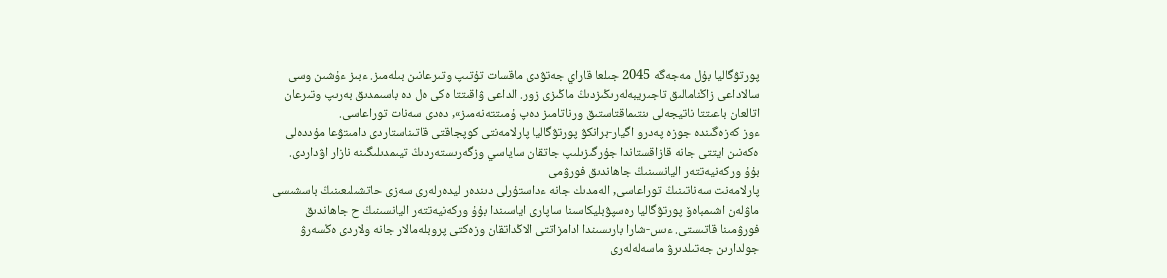پورتۋگاليا بۇل مەجەگە 2045 جىلعا قاراي جەتۋدى ماقسات تۇتىپ وتىرعانىن بىلەمىز. ءبىز ءۇشىن وسى سالاداعى زاڭنامالىق تاجىريبەلەرىڭىزدىڭ ماڭىزى زور. الداعى ۋاقىتتا ەكى ەل دە باسىمدىق بەرىپ وتىرعان اتالعان باعىتتا ناتيجەلى ىنتىماقتاستىق ورناتامىز دەپ ۇمىتتەنەمىز», دەدى سەنات توراعاسى.
ءوز كەزەگىندە جوزە پەدرو اگيار-برانكۋ پورتۋگاليا پارلامەنتى كوپجاقتى قاتىناستاردى دامىتۋعا مۇددەلى ەكەنىن ايتتى جانە قازاقستاندا جۇرگىزىلىپ جاتقان ساياسي وزگەرىستەردىڭ تيىمدىلىگىنە نازار اۋداردى.
بۇۇ وركەنيەتتەر اليانسىنىڭ جاھاندىق فورۋمى
پارلامەنت سەناتىنىڭ توراعاسى, الەمدىك جانە ءداستۇرلى دىندەر ليدەرلەرى سەزى حاتشىلىعىنىڭ باسشىسى ماۋلەن اشىمباەۆ پورتۋگاليا رەسپۋبليكاسىنا ساپارى اياسىندا بۇۇ وركەنيەتتەر اليانسىنىڭ ح جاھاندىق فورۋمىنا قاتىستى. ءىس-شارا بارىسىندا ادامزاتتى الاڭداتقان وزەكتى پروبلەمالار جانە ولاردى ەڭسەرۋ جولدارىن جەتىلدىرۋ ماسەلەلەرى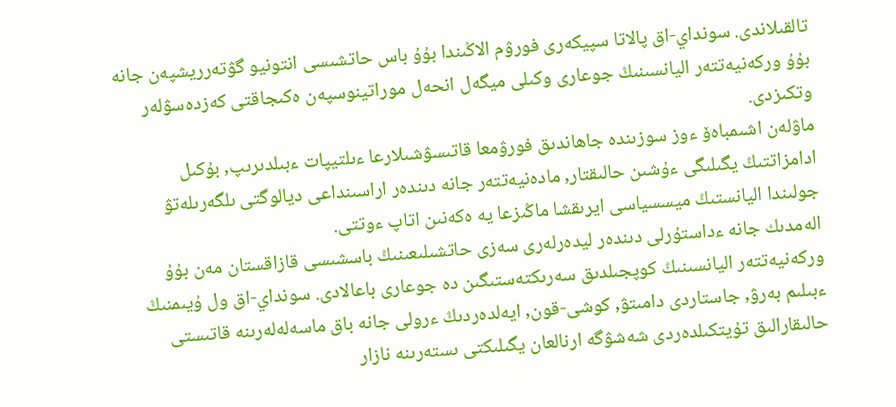تالقىلاندى. سونداي-اق پالاتا سپيكەرى فورۋم الاڭىندا بۇۇ باس حاتشىسى انتونيو گۋتەرريشپەن جانە بۇۇ وركەنيەتتەر اليانسىنىڭ جوعارى وكىلى ميگەل انحەل موراتينوسپەن ەكىجاقتى كەزدەسۋلەر وتكىزدى.
ماۋلەن اشىمباەۆ ءوز سوزىندە جاھاندىق فورۋمعا قاتىسۋشىلارعا ءىلتيپات ءبىلدىرىپ, بۇكىل ادامزاتتىڭ يگىلىگى ءۇشىن حالىقتار, مادەنيەتتەر جانە دىندەر اراسىنداعى ديالوگتى ىلگەرىلەتۋ جولىندا اليانستىڭ ميسسياسى ايرىقشا ماڭىزعا يە ەكەنىن اتاپ ءوتتى.
الەمدىك جانە ءداستۇرلى دىندەر ليدەرلەرى سەزى حاتشىلىعىنىڭ باسشىسى قازاقستان مەن بۇۇ وركەنيەتتەر اليانسىنىڭ كوپجىلدىق سەرىكتەستىگىن دە جوعارى باعالادى. سونداي-اق ول ۇيىمنىڭ ءبىلىم بەرۋ, جاستاردى دامىتۋ, كوشى-قون, ايەلدەردىڭ ءرولى جانە باق ماسەلەلەرىنە قاتىستى حالىقارالىق تۇيتكىلدەردى شەشۋگە ارنالعان يگىلىكتى ىستەرىنە نازار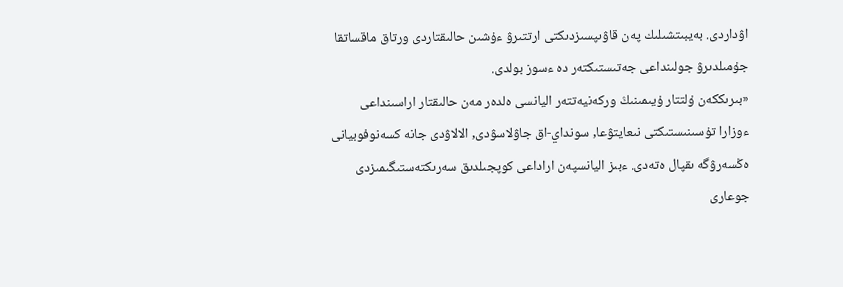اۋداردى. بەيبىتشىلىك پەن قاۋىپسىزدىكتى ارتتىرۋ ءۇشىن حالىقتاردى ورتاق ماقساتقا جۇمىلدىرۋ جولىنداعى جەتىستىكتەر دە ءسوز بولدى.
«بىرىككەن ۇلتتار ۇيىمىنىڭ وركەنيەتتەر اليانسى ەلدەر مەن حالىقتار اراسىنداعى ءوزارا تۇسىنىستىكتى نىعايتۋعا, سونداي-اق جاۋلاسۋدى, الالاۋدى جانە كسەنوفوبيانى ەڭسەرۋگە ىقپال ەتەدى. ءبىز اليانسپەن اراداعى كوپجىلدىق سەرىكتەستىگىمىزدى جوعارى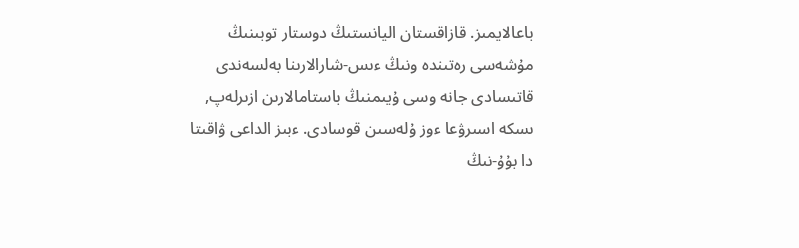باعالايمىز. قازاقستان اليانستىڭ دوستار توبىنىڭ مۇشەسى رەتىندە ونىڭ ءىس-شارالارىنا بەلسەندى قاتىسادى جانە وسى ۇيىمنىڭ باستامالارىن ازىرلەپ, ىسكە اسىرۋعا ءوز ۇلەسىن قوسادى. ءبىز الداعى ۋاقىتا دا بۇۇ-نىڭ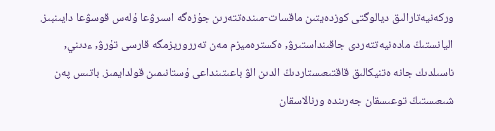وركەنيەتارالىق ديالوگتى كوزدەيتىن ماقسات-مىندەتتەرىن جۇزەگە اسىرۋعا ۇلەس قوسۋعا دايىنبىز. اليانستىڭ مادەنيەتتەردى جاقىنداستىرۋ, ەكسترەميزم مەن تەرروريزمگە قارسى تۇرۋ, ءدىني, ناسىلدىك جانە ەتنيكالىق قاقتىعىستاردىڭ الدىن الۋ باعىتىنداعى ۇستانىمىن قولدايمىز. باتىس پەن شىعىستىڭ توعىسقان جەرىندە ورنالاسقان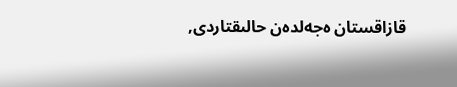قازاقستان ەجەلدەن حالىقتاردى,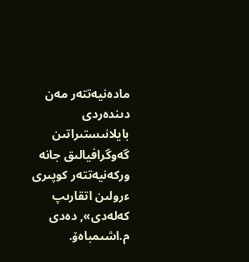مادەنيەتتەر مەن دىندەردى بايلانىستىراتىن گەوگرافيالىق جانە وركەنيەتتەر كوپىرى ءرولىن اتقارىپ كەلەدى», دەدى م.اشىمباەۆ.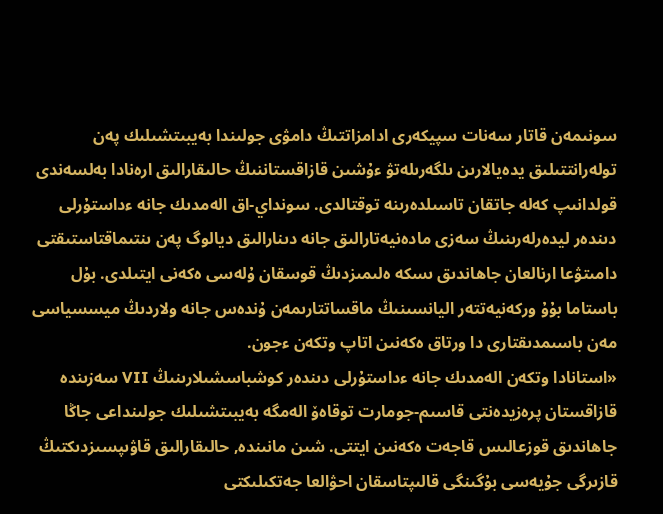سونىمەن قاتار سەنات سپيكەرى ادامزاتتىڭ دامۋى جولىندا بەيبىتشىلىك پەن تولەرانتتىلىق يدەيالارىن ىلگەرىلەتۋ ءۇشىن قازاقستاننىڭ حالىقارالىق ارەنادا بەلسەندى قولدانىپ كەلە جاتقان تاسىلدەرىنە توقتالدى. سونداي-اق الەمدىك جانە ءداستۇرلى دىندەر ليدەرلەرىنىڭ سەزى مادەنيەتارالىق جانە دىنارالىق ديالوگ پەن ىنتىماقتاستىقتى دامىتۋعا ارنالعان جاھاندىق ىسكە ەلىمىزدىڭ قوسقان ۇلەسى ەكەنى ايتىلدى. بۇل باستاما بۇۇ وركەنيەتتەر اليانسىنىڭ ماقساتتارىمەن ۇندەس جانە ولاردىڭ ميسسياسى مەن باسىمدىقتارى دا ورتاق ەكەنىن اتاپ وتكەن ءجون.
«استانادا وتكەن الەمدىك جانە ءداستۇرلى دىندەر كوشباسشىلارىنىڭ VII سەزىندە قازاقستان پرەزيدەنتى قاسىم-جومارت توقاەۆ الەمگە بەيبىتشىلىك جولىنداعى جاڭا جاھاندىق قوزعالىس قاجەت ەكەنىن ايتتى. شىن مانىندە, حالىقارالىق قاۋىپسىزدىكتىڭ قازىرگى جۇيەسى بۇگىنگى قالىپتاسقان احۋالعا جەتكىلىكتى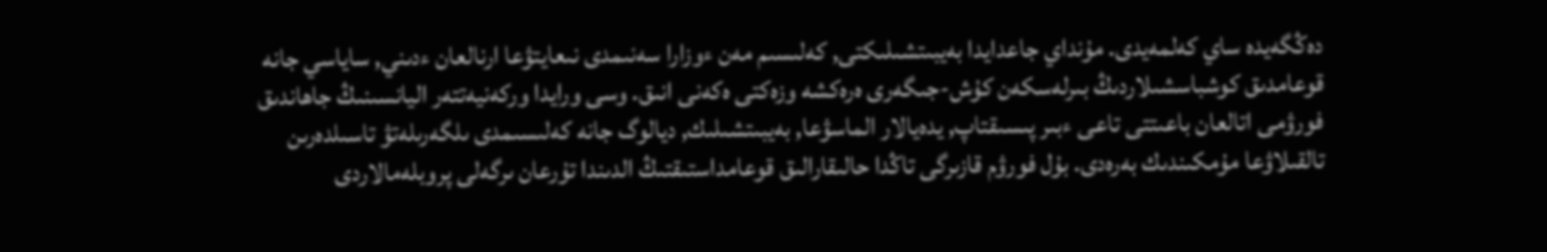دەڭگەيدە ساي كەلمەيدى. مۇنداي جاعدايدا بەيبىتشىلىكتى, كەلىسىم مەن ءوزارا سەنىمدى نىعايتۋعا ارنالعان ءدىني, ساياسي جانە قوعامدىق كوشباسشىلاردىڭ بىرلەسكەن كۇش-جىگەرى ەرەكشە وزەكتى ەكەنى انىق. وسى ورايدا وركەنيەتتەر اليانسىنىڭ جاھاندىق فورۋمى اتالعان باعىتتى تاعى ءبىر پىسىقتاپ, يدەيالار الماسۋعا, بەيبىتشىلىك, ديالوگ جانە كەلىسىمدى ىلگەرىلەتۋ تاسىلدەرىن تالقىلاۋعا مۇمكىندىك بەرەدى. بۇل فورۋم قازىرگى تاڭدا حالىقارالىق قوعامداستىقتىڭ الدىندا تۇرعان ىرگەلى پروبلەمالاردى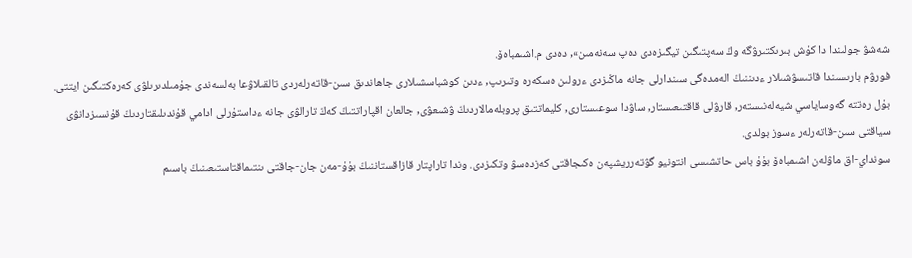شەشۋ جولىندا دا كۇش بىرىكتىرۋگە وڭ سەپتىگىن تيگىزەدى دەپ سەنەمىن», دەدى م.اشىمباەۆ.
فورۋم بارىسىندا قاتىسۋشىلار ءدىننىڭ الەمدەگى سىندارلى جانە ماڭىزدى ءرولىن ەسكەرە وتىرىپ, ءدىن كوشباسشىلارى جاھاندىق سىن-قاتەرلەردى تالقىلاۋعا بەلسەندى جۇمىلدىرىلۋى كەرەكتىگىن ايتتى. بۇل رەتتە گەوساياسي شيەلەنىستەر, قارۋلى قاقتىعىستار, ساۋدا سوعىستارى, كليماتتىق پروبلەمالاردىڭ ۋشىعۋى, جالعان اقپاراتتىڭ كەڭ تارالۋى جانە ءداستۇرلى ادامي قۇندىلىقتاردىڭ قۇنسىزدانۋى سياقتى سىن-قاتەرلەر ءسوز بولدى.
سونداي-اق ماۋلەن اشىمباەۆ بۇۇ باس حاتشىسى انتونيو گۋتەرريشپەن ەكىجاقتى كەزدەسۋ وتكىزدى. وندا تاراپتار قازاقستاننىڭ بۇۇ-مەن جان-جاقتى ىنتىماقتاستىعىنىڭ باسىم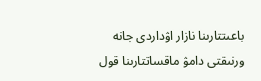باعىتتارىنا نازار اۋداردى جانە ورنىقتى دامۋ ماقساتتارىنا قول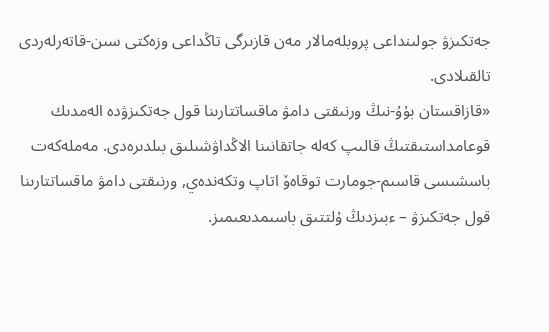جەتكىزۋ جولىنداعى پروبلەمالار مەن قازىرگى تاڭداعى وزەكتى سىن-قاتەرلەردى تالقىلادى.
«قازاقستان بۇۇ-نىڭ ورنىقتى دامۋ ماقساتتارىنا قول جەتكىزۋدە الەمدىك قوعامداستىقتىڭ قالىپ كەلە جاتقانىنا الاڭداۋشىلىق بىلدىرەدى. مەملەكەت باسشىسى قاسىم-جومارت توقاەۆ اتاپ وتكەندەي, ورنىقتى دامۋ ماقساتتارىنا قول جەتكىزۋ – ءبىزدىڭ ۇلتتىق باسىمدىعىمىز.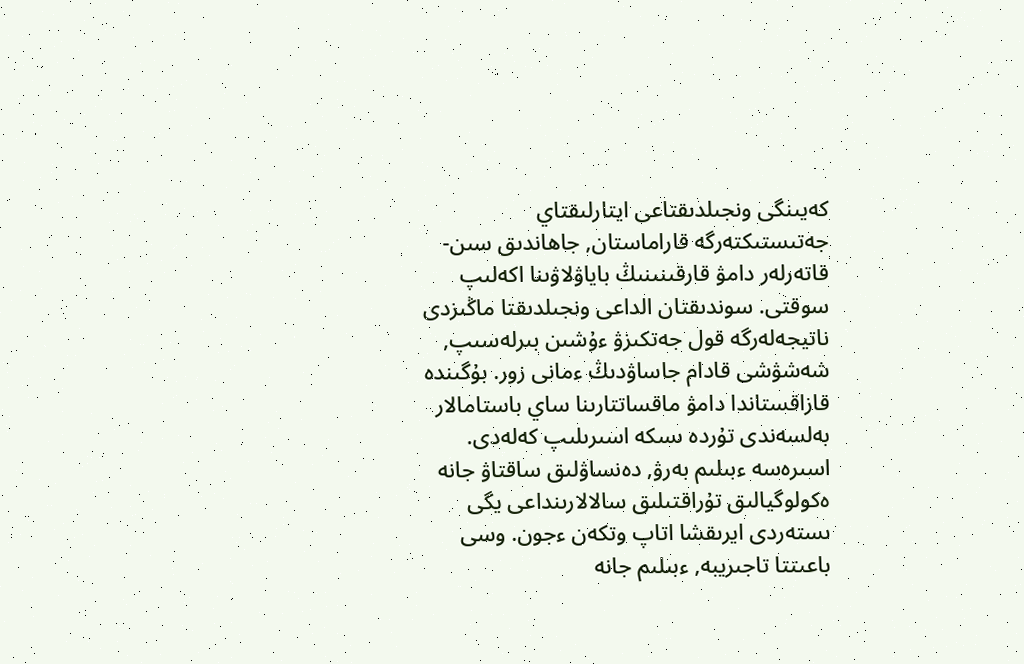كەيىنگى ونجىلدىقتاعى ايتارلىقتاي جەتىستىكتەرگە قاراماستان, جاھاندىق سىن-قاتەرلەر دامۋ قارقىنىنىڭ باياۋلاۋىنا اكەلىپ سوقتى. سوندىقتان الداعى ونجىلدىقتا ماڭىزدى ناتيجەلەرگە قول جەتكىزۋ ءۇشىن بىرلەسىپ, شەشۋشى قادام جاساۋدىڭ ءمانى زور. بۇگىندە قازاقستاندا دامۋ ماقساتتارىنا ساي باستامالار بەلسەندى تۇردە ىسكە اسىرىلىپ كەلەدى. اسىرەسە ءبىلىم بەرۋ, دەنساۋلىق ساقتاۋ جانە ەكولوگيالىق تۇراقتىلىق سالالارىنداعى يگى ىستەردى ايرىقشا اتاپ وتكەن ءجون. وسى باعىتتا تاجىريبە, ءبىلىم جانە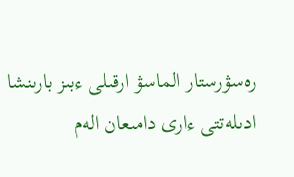رەسۋرستار الماسۋ ارقىلى ءبىز بارىنشا ادىلەتتى ءارى دامىعان الەم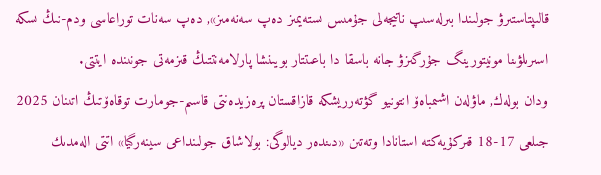قالىپتاستىرۋ جولىندا بىرلەسىپ ناتيجەلى جۇمىس ىستەيمىز دەپ سەنەمىز», دەپ سەنات توراعاسى ودم-نىڭ ىسكە اسىرىلۋىنا مونيتورينگ جۇرگىزۋ جانە باسقا دا باعىتتار بويىنشا پارلامەنتتىڭ قىزمەتى جونىندە ايتتى.
ودان بولەك, ماۋلەن اشىمباەۆ انتونيو گۋتەرريشكە قازاقستان پرەزيدەنتى قاسىم-جومارت توقاەۆتىڭ اتىنان 2025 جىلعى 17-18 قىركۇيەكتە استانادا وتەتىن «دىندەر ديالوگى: بولاشاق جولىنداعى سينەرگيا» اتتى الەمدىك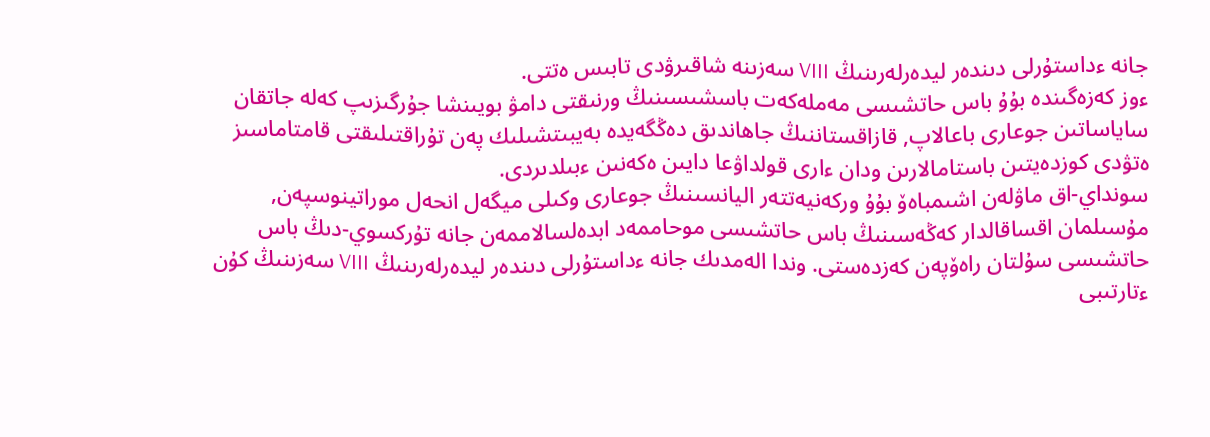جانە ءداستۇرلى دىندەر ليدەرلەرىنىڭ VIII سەزىنە شاقىرۋدى تابىس ەتتى.
ءوز كەزەگىندە بۇۇ باس حاتشىسى مەملەكەت باسشىسىنىڭ ورنىقتى دامۋ بويىنشا جۇرگىزىپ كەلە جاتقان ساياساتىن جوعارى باعالاپ, قازاقستاننىڭ جاھاندىق دەڭگەيدە بەيبىتشىلىك پەن تۇراقتىلىقتى قامتاماسىز ەتۋدى كوزدەيتىن باستامالارىن ودان ءارى قولداۋعا دايىن ەكەنىن ءبىلدىردى.
سونداي-اق ماۋلەن اشىمباەۆ بۇۇ وركەنيەتتەر اليانسىنىڭ جوعارى وكىلى ميگەل انحەل موراتينوسپەن, مۇسىلمان اقساقالدار كەڭەسىنىڭ باس حاتشىسى موحاممەد ابدەلسالاممەن جانە تۇركسوي-دىڭ باس حاتشىسى سۇلتان راەۆپەن كەزدەستى. وندا الەمدىك جانە ءداستۇرلى دىندەر ليدەرلەرىنىڭ VIII سەزىنىڭ كۇن ءتارتىبى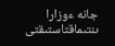جانە ءوزارا ىنتىماقتاستىقتى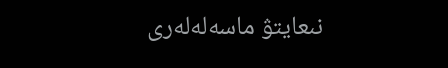نىعايتۋ ماسەلەلەرى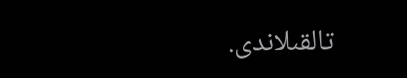تالقىلاندى.